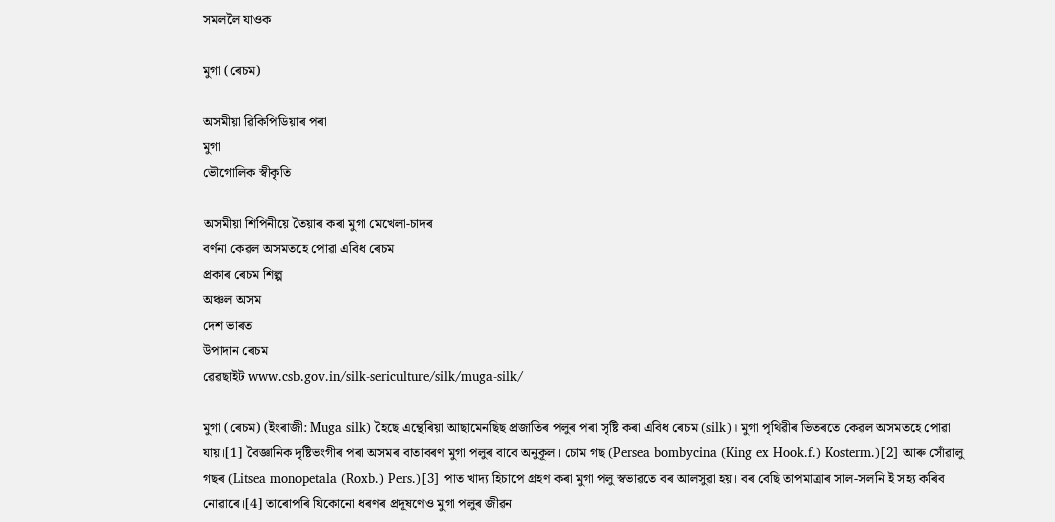সমললৈ যাওক

মুগা (ৰেচম)

অসমীয়া ৱিকিপিডিয়াৰ পৰা
মুগা
ভৌগোলিক স্বীকৃতি

অসমীয়া শিপিনীয়ে তৈয়াৰ কৰা মুগা মেখেলা-চাদৰ
বৰ্ণনা কেৱল অসমতহে পোৱা এবিধ ৰেচম
প্ৰকাৰ ৰেচম শিল্প
অঞ্চল অসম
দেশ ভাৰত
উপাদান ৰেচম
ৱেৱছাইট www.csb.gov.in/silk-sericulture/silk/muga-silk/

মুগা (ৰেচম) (ইংৰাজী: Muga silk) হৈছে এন্থেৰিয়া আছামেনছিছ প্ৰজাতিৰ পলুৰ পৰা সৃষ্টি কৰা এবিধ ৰেচম (silk)। মুগা পৃথিৱীৰ ভিতৰতে কেৱল অসমতহে পোৱা যায়।[1] বৈজ্ঞানিক দৃষ্টিভংগীৰ পৰা অসমৰ বাতাবৰণ মুগা পলুৰ বাবে অনুকূল। চোম গছ (Persea bombycina (King ex Hook.f.) Kosterm.)[2] আৰু সোঁৱালু গছৰ (Litsea monopetala (Roxb.) Pers.)[3] পাত খাদ্য হিচাপে গ্ৰহণ কৰা মুগা পলু স্বভাৱতে বৰ আলসুৱা হয়। বৰ বেছি তাপমাত্ৰাৰ সাল-সলনি ই সহ্য কৰিব নোৱাৰে।[4] তাৰোপৰি যিকোনো ধৰণৰ প্ৰদূষণেও মুগা পলুৰ জীৱন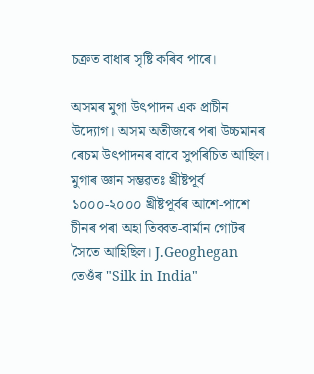চক্ৰত বাধাৰ সৃষ্টি কৰিব পাৰে।

অসমৰ মুগা উৎপাদন এক প্ৰাচীন উদ্যোগ। অসম অতীজৰে পৰা উচ্চমানৰ ৰেচম উৎপাদনৰ বাবে সুপৰিচিত আছিল। মুগাৰ জ্ঞান সম্ভৱতঃ খ্ৰীষ্টপূৰ্ব ১০০০-২০০০ খ্ৰীষ্টপূৰ্বৰ আশে-পাশে চীনৰ পৰা অহা তিব্বত-বাৰ্মান গোটৰ সৈতে আহিছিল। J.Geoghegan তেওঁৰ "Silk in India"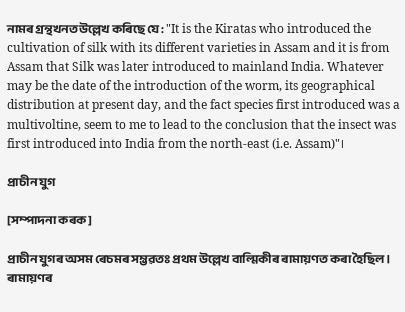নামৰ গ্ৰন্থখনত উল্লেখ কৰিছে যে: "It is the Kiratas who introduced the cultivation of silk with its different varieties in Assam and it is from Assam that Silk was later introduced to mainland India. Whatever may be the date of the introduction of the worm, its geographical distribution at present day, and the fact species first introduced was a multivoltine, seem to me to lead to the conclusion that the insect was first introduced into India from the north-east (i.e. Assam)"।

প্ৰাচীন যুগ

[সম্পাদনা কৰক]

প্ৰাচীন যুগৰ অসম ৰেচমৰ সম্ভৱতঃ প্ৰথম উল্লেখ বাল্মিকীৰ ৰামায়ণত কৰা‌ হৈছিল। ৰামায়ণৰ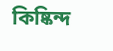কিষ্কিন্দ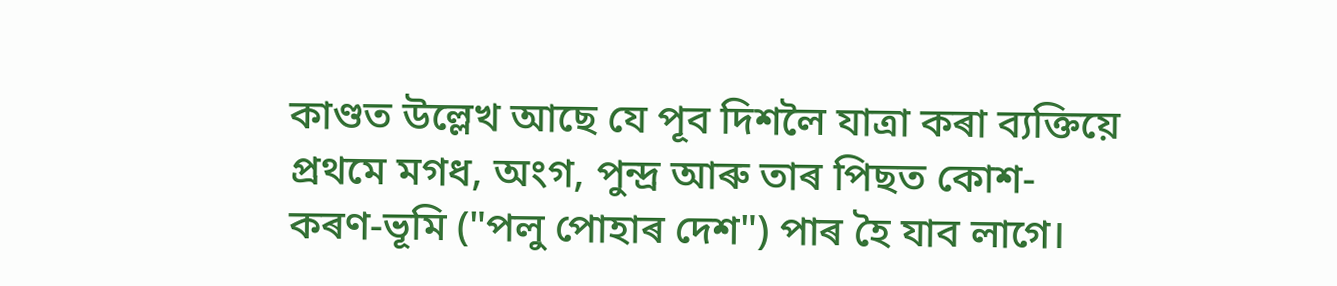কাণ্ডত উল্লেখ আছে যে পূব দিশলৈ যাত্ৰা কৰা ব্যক্তিয়ে প্ৰথমে মগধ, অংগ, পুন্দ্ৰ আৰু তাৰ পিছত কোশ-কৰণ-ভূমি ("পলু পোহাৰ দেশ") পাৰ হৈ যাব লাগে।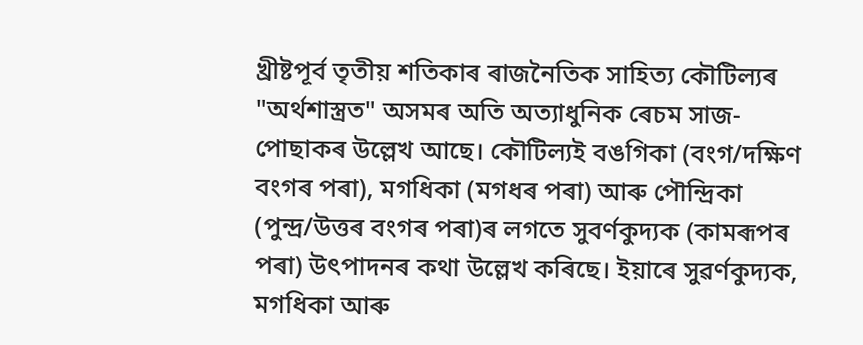খ্ৰীষ্টপূৰ্ব তৃতীয় শতিকাৰ ৰাজনৈতিক সাহিত্য কৌটিল্যৰ "অৰ্থশাস্ত্ৰত" অসমৰ অতি অত্যাধুনিক ৰেচম সাজ-পোছাকৰ উল্লেখ আছে। কৌটিল্যই বঙগিকা (বংগ/দক্ষিণ বংগৰ পৰা), মগধিকা (মগধৰ পৰা) আৰু পৌন্দ্ৰিকা (পুন্দ্ৰ/উত্তৰ বংগৰ পৰা)ৰ লগতে সুবৰ্ণকুদ্যক (কামৰূপৰ পৰা) উৎপাদনৰ কথা উল্লেখ কৰিছে। ইয়াৰে সুৱৰ্ণকুদ্যক, মগধিকা আৰু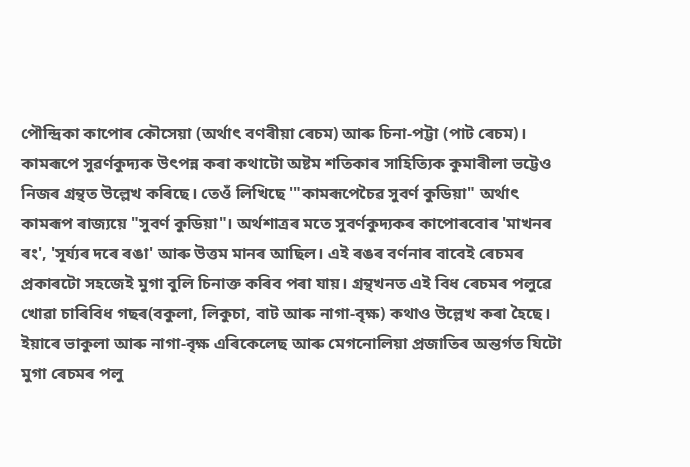পৌন্দ্ৰিকা কাপোৰ কৌসেয়া (অৰ্থাৎ বণৰীয়া ৰেচম) আৰু চিনা-পট্টা (পাট ৰেচম)। কামৰূপে সুৱৰ্ণকুদ্যক উৎপন্ন কৰা কথাটো অষ্টম শতিকাৰ সাহিত্যিক কুমাৰীলা ভট্টেও নিজৰ গ্ৰন্থত উল্লেখ কৰিছে। তেওঁ লিখিছে '"কামৰূপেচৈৱ সুবৰ্ণ কুডিয়া" অৰ্থাৎ কামৰূপ ৰাজ্যয়ে "সুবৰ্ণ কুডিয়া"। অৰ্থশাত্ৰৰ মতে সুবৰ্ণকুদ্যকৰ কাপোৰবোৰ 'মাখনৰ ৰং', 'সূৰ্য্যৰ দৰে ৰঙা' আৰু উত্তম মানৰ আছিল। এই ৰঙৰ বৰ্ণনাৰ বাবেই ৰেচমৰ প্ৰকাৰটো সহজেই মুগা বুলি চিনাক্ত কৰিব পৰা যায়। গ্ৰন্থখনত এই বিধ ৰেচমৰ পলুৱে খোৱা চাৰিবিধ গছৰ(বকুলা, লিকুচা, বাট আৰু নাগা-বৃক্ষ) কথাও উল্লেখ কৰা হৈছে। ইয়াৰে ভাকুলা আৰু নাগা-বৃক্ষ এৰিকেলেছ আৰু মেগনোলিয়া প্ৰজাতিৰ অন্তৰ্গত যিটো মুগা ৰেচমৰ পলু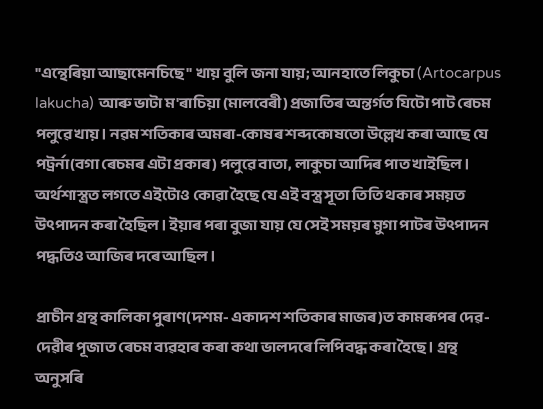"এন্থেৰিয়া আছামেনচিছে" খায় বুলি জনা যায়; আনহাতে লিকুচা (Artocarpus lakucha) আৰু ভাটা ম'ৰাচিয়া (মালবেৰী) প্ৰজাতিৰ অন্তৰ্গত যিটো পাট ৰেচম পলুৱে খায়। নৱম শতিকাৰ অমৰা-কোষৰ শব্দকোষতো উল্লেখ কৰা আছে যে পট্ৰৰ্না(বগা ৰেচমৰ এটা প্ৰকাৰ) পলুৱে বাতা, লাকুচা আদিৰ পাত খাইছিল।‌ অৰ্থশাস্ত্ৰত লগতে এইটোও কোৱা হৈছে যে এই বস্ত্ৰ সূতা তিতি থকাৰ সময়ত উৎপাদন কৰা হৈছিল। ইয়াৰ পৰা বুজা যায় যে সেই সময়ৰ মুগা পাটৰ উৎপাদন পদ্ধতিও আজিৰ দৰে আছিল।‌

প্ৰাচীন গ্ৰন্থ কালিকা পুৰাণ(দশম- একাদশ শতিকাৰ মাজৰ)ত কামৰূপৰ দেৱ-দেৱীৰ পূজাত ৰেচম ব্যৱহাৰ কৰা কথা ভালদৰে লিপিবদ্ধ কৰা হৈছে। গ্ৰন্থ অনুসৰি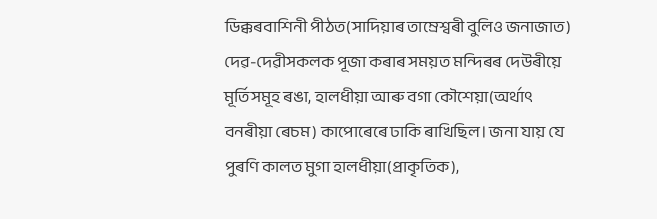ডিক্কৰবাশিনী পীঠত(সাদিয়াৰ তাম্ৰেশ্বৰী বুলিও জনাজাত) দেৱ-দেৱীসকলক পূজা কৰাৰ সময়ত মন্দিৰৰ দেউৰীয়ে মূৰ্তিসমূহ ৰঙা, হালধীয়া আৰু বগা কৌশেয়া(অৰ্থাৎ বনৰীয়া ৰেচম) কাপোৰেৰে ঢাকি ৰাখিছিল। জনা যায় যে পুৰণি কালত মুগা হালধীয়া(প্ৰাকৃতিক),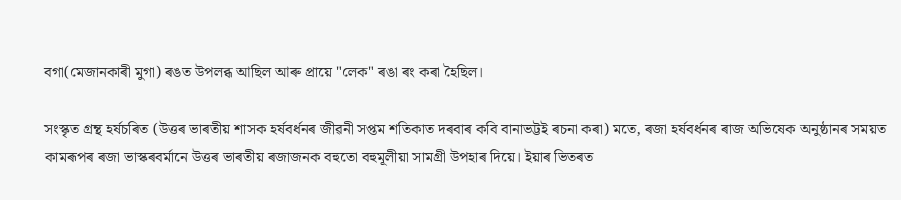বগা(মেজানকাৰী মুগা) ৰঙত উপলব্ধ আছিল আৰু প্ৰায়ে "লেক" ৰঙা ৰং কৰা হৈছিল।

সংস্কৃত গ্ৰন্থ হৰ্ষচৰিত (উত্তৰ ভাৰতীয় শাসক হৰ্ষবৰ্ধনৰ জীৱনী সপ্তম শতিকাত দৰবাৰ কবি বানাভট্টই ৰচনা কৰা) মতে, ৰজা হৰ্ষবৰ্ধনৰ ৰাজ অভিষেক অনুষ্ঠানৰ সময়ত কামৰূপৰ ৰজা ভাস্কৰবৰ্মানে উত্তৰ ভাৰতীয় ৰজাজনক বহুতো বহুমূলীয়া সামগ্ৰী উপহাৰ দিয়ে। ইয়াৰ ভিতৰত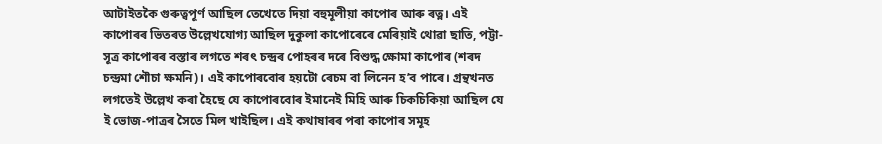আটাইতকৈ গুৰুত্বপূৰ্ণ আছিল তেখেতে দিয়া বহুমূলীয়া কাপোৰ আৰু ৰত্ন। এই কাপোৰৰ ভিতৰত উল্লেখযোগ্য আছিল দুকুলা কাপোৰেৰে মেৰিয়াই থোৱা ছাতি, পট্টা-সূত্ৰ কাপোৰৰ বস্তাৰ লগতে শৰৎ চন্দ্ৰৰ পোহৰৰ দৰে বিশুদ্ধ ক্ষোমা কাপোৰ (শৰদ চন্দ্ৰমা শৌচা ক্ষমনি)। এই কাপোৰবোৰ হয়টো ৰেচম বা লিনেন হ’ব পাৰে। গ্ৰন্থখনত লগতেই উল্লেখ কৰা হৈছে যে কাপোৰবোৰ ইমানেই মিহি আৰু চিকচিকিয়া আছিল যে ই ভোজ-পাত্ৰৰ সৈতে মিল খাইছিল। এই কথাষাৰৰ পৰা কাপোৰ সমূহ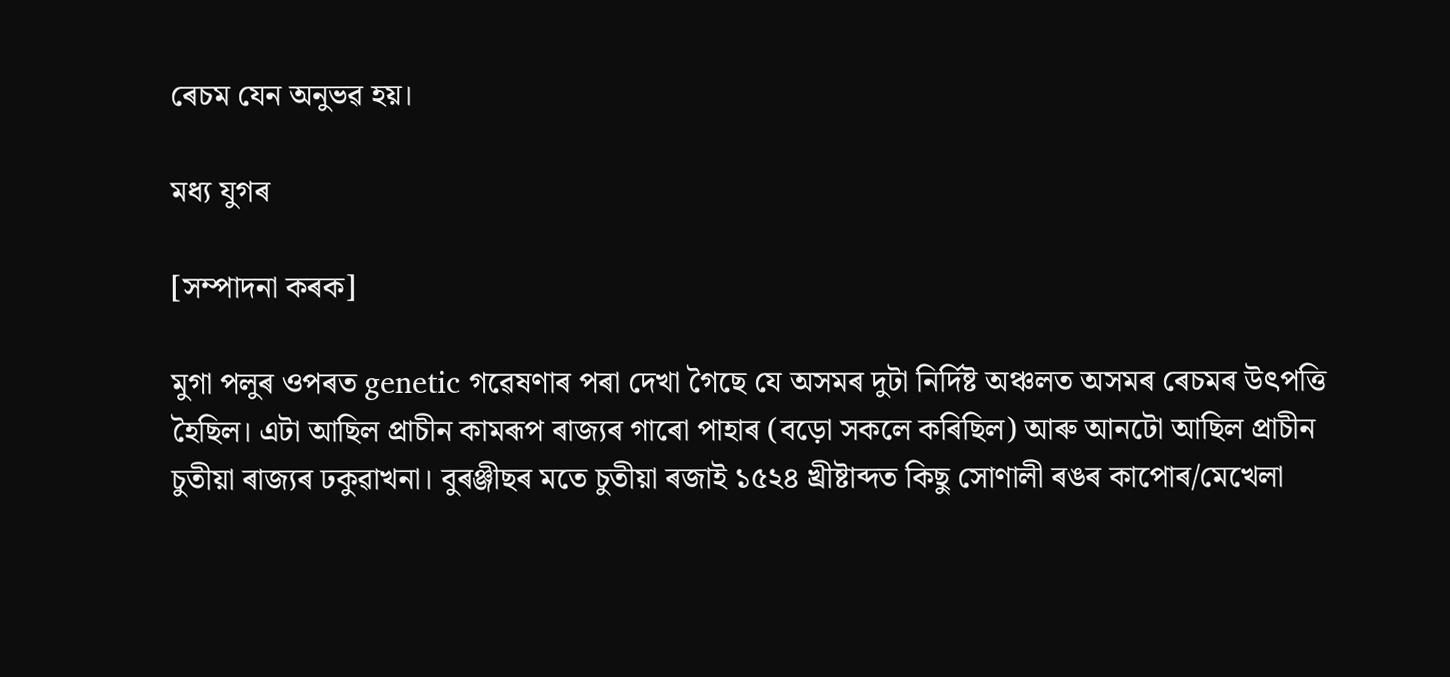ৰেচম যেন অনুভৱ হয়।

মধ্য যুগৰ

[সম্পাদনা কৰক]

মুগা পলুৰ ওপৰত genetic গৱেষণাৰ পৰা দেখা গৈছে যে অসমৰ দুটা নিৰ্দিষ্ট অঞ্চলত অসমৰ ৰেচমৰ উৎপত্তি হৈছিল। এটা আছিল প্ৰাচীন কামৰূপ ৰাজ্যৰ গাৰো পাহাৰ (বড়ো সকলে কৰিছিল) আৰু আনটো আছিল প্ৰাচীন চুতীয়া ৰাজ্যৰ ঢকুৱাখনা। বুৰঞ্জীছৰ মতে চুতীয়া ৰজাই ১৫২৪ খ্ৰীষ্টাব্দত কিছু সোণালী ৰঙৰ কাপোৰ/মেখেলা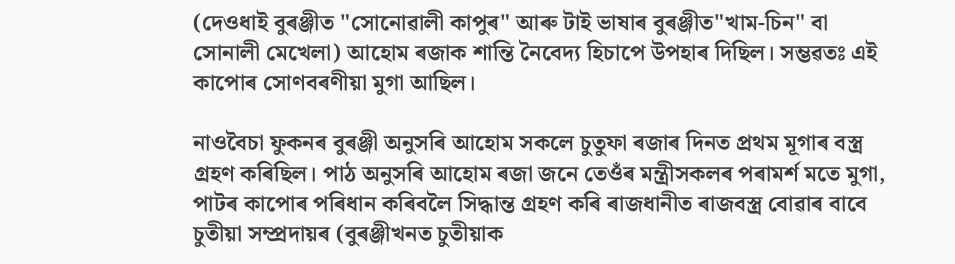(দেওধাই বুৰঞ্জীত "সোনোৱালী কাপুৰ" আৰু টাই ভাষাৰ বুৰঞ্জীত"খাম-চিন" বা সোনালী মেখেলা) আহোম ৰজাক শান্তি নৈবেদ্য হিচাপে উপহাৰ দিছিল। সম্ভৱতঃ এই কাপোৰ সোণবৰণীয়া মুগা আছিল।

নাওবৈচা ফুকনৰ বুৰঞ্জী অনুসৰি আহোম সকলে চুতুফা ৰজাৰ দিনত প্ৰথম মূগাৰ বস্ত্ৰ গ্ৰহণ কৰিছিল। পাঠ অনুসৰি আহোম ৰজা জনে তেওঁৰ মন্ত্ৰীসকলৰ পৰামৰ্শ মতে মুগা, পাটৰ কাপোৰ পৰিধান কৰিবলৈ সিদ্ধান্ত গ্ৰহণ কৰি ৰাজধানীত ৰাজবস্ত্ৰ বোৱাৰ বাবে চুতীয়া সম্প্ৰদায়ৰ (বুৰঞ্জীখনত চুতীয়াক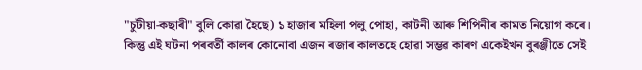"চুটীয়া-কছাৰী" বুলি কোৱা হৈছে) ১ হাজাৰ মহিলা পলু পোহা, কাটনী আৰু শিপিনীৰ কামত নিয়োগ কৰে। কিন্তু এই ঘটনা পৰবৰ্তী কালৰ কোনোবা এজন ৰজাৰ কালতহে হোৱা সম্ভৱ কাৰণ একেইখন বুৰঞ্জীতে সেই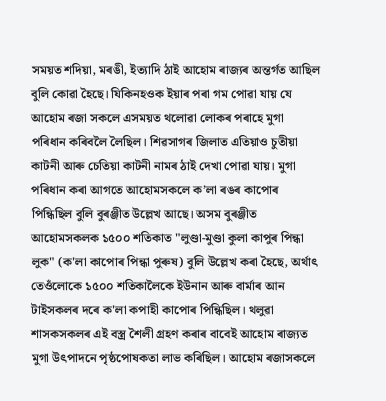সময়ত শদিয়া, মৰঙী, ইত্যাদি ঠাই আহোম ৰাজ্যৰ অন্তৰ্গত আছিল বুলি কোৱা‌ হৈছে। যিকিনহওক ইয়াৰ পৰা গম পোৱা যায় যে আহোম ৰজা সকলে এসময়ত থলোৱা লোকৰ পৰাহে মুগা পৰিধান কৰিবলৈ লৈছিল।‌ শিৱসাগৰ জিলাত এতিয়াও চুতীয়া কাটনী আৰু চেতিয়া কাটনী নামৰ ঠাই দেখা পোৱা যায়। মুগা পৰিধান কৰা আগতে আহোমসকলে ক’লা ৰঙৰ কাপোৰ পিন্ধিছিল বুলি বুৰঞ্জীত উল্লেখ আছে। অসম বুৰঞ্জীত আহোমসকলক ১৫০০ শতিকাত "লুণ্ডা-মুণ্ডা কুলা কাপুৰ পিন্ধা লুক" (ক'লা কাপোৰ পিন্ধা পুৰুষ) বুলি উল্লেখ কৰা হৈছে, অৰ্থাৎ তেওঁলোকে ১৫০০ শতিকালৈকে ইউনান আৰু বাৰ্মাৰ আন টাইসকলৰ দৰে ক'লা কপাহী কাপোৰ পিন্ধিছিল। থলুৱা শাসকসকলৰ এই বস্ত্ৰ শৈলী গ্ৰহণ কৰাৰ বাবেই আহোম ৰাজ্যত মুগা উৎপাদনে পৃষ্ঠপোষকতা লাভ কৰিছিল। আহোম ৰজাসকলে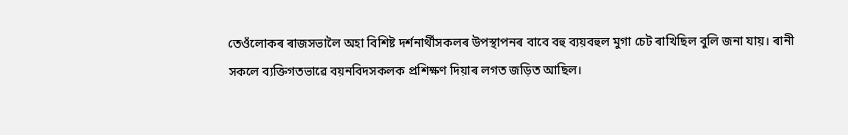তেওঁলোকৰ ৰাজসভালৈ অহা বিশিষ্ট দৰ্শনাৰ্থীসকলৰ উপস্থাপনৰ বাবে বহু ব্যয়বহুল মুগা চেট ৰাখিছিল বুলি জনা যায়। ৰানী সকলে ব্যক্তিগতভাৱে বয়নবিদসকলক প্ৰশিক্ষণ দিয়াৰ লগত জড়িত আছিল।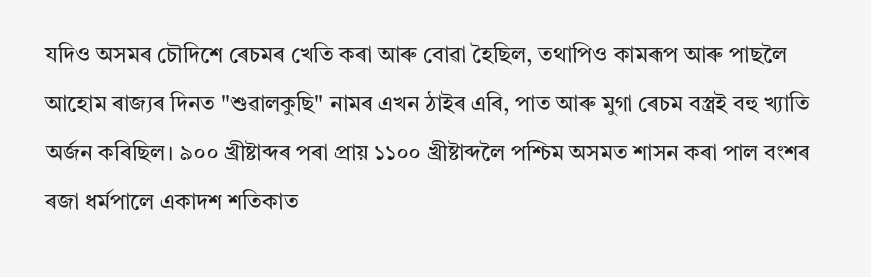যদিও অসমৰ চৌদিশে ৰেচমৰ খেতি কৰা আৰু বোৱা হৈছিল, তথাপিও কামৰূপ আৰু পাছলৈ আহোম ৰাজ্যৰ দিনত "শুৱালকুছি" নামৰ এখন ঠাইৰ এৰি, পাত আৰু মুগা ৰেচম বস্ত্ৰই বহু খ্যাতি অৰ্জন কৰিছিল। ৯০০ খ্ৰীষ্টাব্দৰ পৰা প্ৰায় ১১০০ খ্ৰীষ্টাব্দলৈ পশ্চিম অসমত শাসন কৰা পাল বংশৰ ৰজা ধৰ্মপালে একাদশ শতিকাত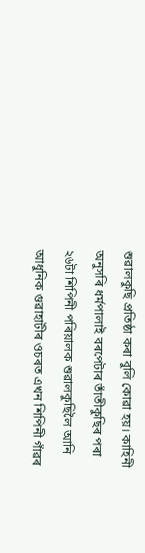শুৱালকুছি প্ৰতিষ্ঠা কৰা বুলি কোৱা হয়। কাহিনী অনুসৰি ধৰ্মপালাই বৰপেটাৰ তাঁতীকুছিৰ পৰা ২৬টা শিপিনী পৰিয়ালক শুৱালকুছিলৈ আনি আধুনিক গুৱাহাটীৰ ওচৰত এখন শিপিনী গাঁৱৰ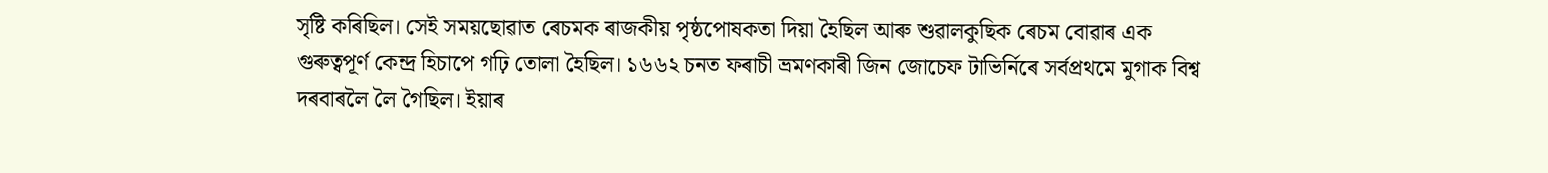সৃষ্টি কৰিছিল। সেই সময়ছোৱাত ৰেচমক ৰাজকীয় পৃষ্ঠপোষকতা দিয়া হৈছিল আৰু শুৱালকুছিক ৰেচম বোৱাৰ এক গুৰুত্বপূৰ্ণ কেন্দ্ৰ হিচাপে গঢ়ি তোলা হৈছিল। ১৬৬২ চনত ফৰাচী ভ্ৰমণকাৰী জিন জোচেফ টাভিৰ্নিৰে সৰ্বপ্ৰথমে মুগাক বিশ্ব দৰবাৰলৈ লৈ গৈছিল। ইয়াৰ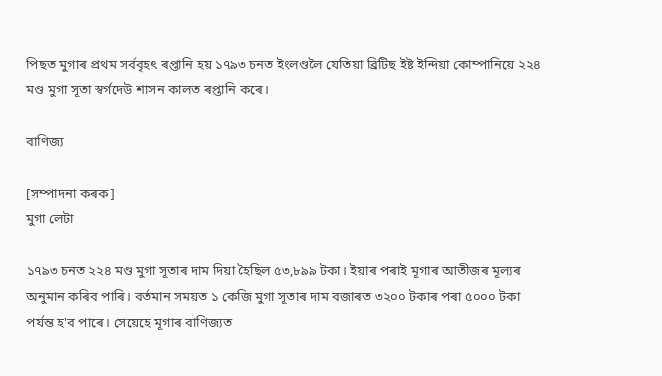পিছত মুগাৰ প্ৰথম সৰ্ববৃহৎ ৰপ্তানি হয় ১৭৯৩ চনত ইংলণ্ডলৈ যেতিয়া ব্ৰিটিছ ইষ্ট ইন্দিয়া কোম্পানিয়ে ২২৪ মণ্ড মুগা সূতা স্বৰ্গদেউ শাসন কালত ৰপ্তানি কৰে।

বাণিজ্য

[সম্পাদনা কৰক]
মুগা লেটা

১৭৯৩ চনত ২২৪ মণ্ড মুগা সূতাৰ দাম দিয়া হৈছিল ৫৩,৮৯৯ টকা। ইয়াৰ পৰাই মূগাৰ আতীজৰ মূল্যৰ অনুমান কৰিব পাৰি। বৰ্তমান সময়ত ১ কেজি মুগা সূতাৰ দাম বজাৰত ৩২০০ টকাৰ পৰা ৫০০০ টকা পৰ্যন্ত হ'ব পাৰে। সেয়েহে মূগাৰ বাণিজ্যত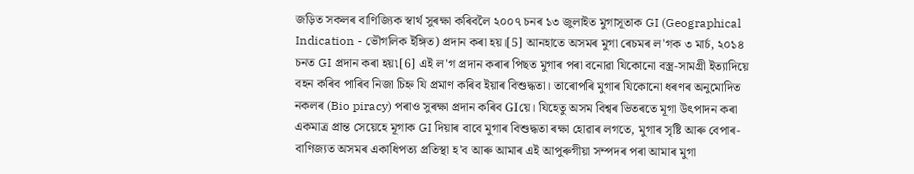জড়িত সকলৰ বাণিজ্যিক স্বাৰ্থ সুৰক্ষা কৰিবলৈ ২০০৭ চনৰ ১৩ জুলাইত মুগাসূতাক GI (Geographical Indication - ভৌগলিক ইঙ্গিত) প্ৰদান কৰা হয়।[5] আনহাতে অসমৰ মুগা ৰেচমৰ ল'গক ৩ মাৰ্চ, ২০১৪ চনত GI প্ৰদান কৰা হয়৷[6] এই ল'গ প্ৰদান কৰাৰ পিছত মুগাৰ পৰা বনোৱা যিকোনো বস্ত্ৰ-সামগ্ৰী ইত্যাদিয়ে বহন কৰিব পাৰিব নিজা চিহ্ন যি প্ৰমাণ কৰিব ইয়াৰ বিশুদ্ধতা। তাৰোপৰি মুগাৰ যিকোনো ধৰণৰ অনুমোদিত নকলৰ (Bio piracy) পৰাও সুৰক্ষা প্ৰদান কৰিব GIয়ে। যিহেতু অসম বিশ্বৰ ভিতৰতে মূগা উৎপাদন কৰা একমাত্ৰ প্ৰান্ত সেয়েহে মূগাক GI দিয়াৰ বাবে মুগাৰ বিশুদ্ধতা ৰক্ষা হোৱাৰ লগতে, মুগাৰ সৃষ্টি আৰু বেপাৰ-বাণিজ্যত অসমৰ একাধিপত্য প্ৰতিস্থা হ'ব আৰু আমাৰ এই আপুৰুগীয়া সম্পদৰ পৰা আমাৰ মুগা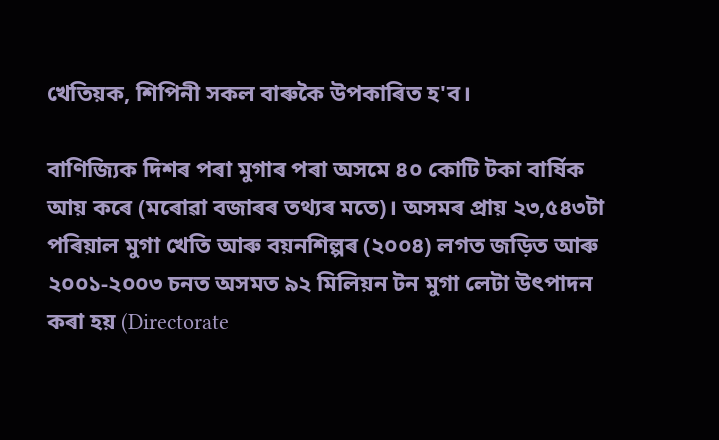খেতিয়ক, শিপিনী সকল বাৰুকৈ উপকাৰিত হ'ব।

বাণিজ্যিক দিশৰ পৰা মুগাৰ পৰা অসমে ৪০ কোটি টকা বাৰ্ষিক আয় কৰে (মৰোৱা বজাৰৰ তথ্যৰ মতে)। অসমৰ প্ৰায় ২৩,৫৪৩টা পৰিয়াল মুগা খেতি আৰু বয়নশিল্পৰ (২০০৪) লগত জড়িত আৰু ২০০১-২০০৩ চনত অসমত ৯২ মিলিয়ন টন মুগা লেটা উৎপাদন কৰা হয় (Directorate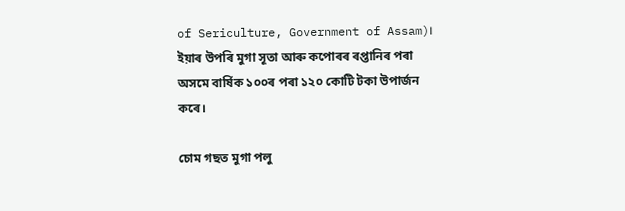of Sericulture, Government of Assam)। ইয়াৰ উপৰি মুগা সূতা আৰু কপোৰৰ ৰপ্তানিৰ পৰা অসমে বাৰ্ষিক ১০০ৰ পৰা ১২০ কোটি টকা উপাৰ্জন কৰে।

চোম গছত মুগা পলু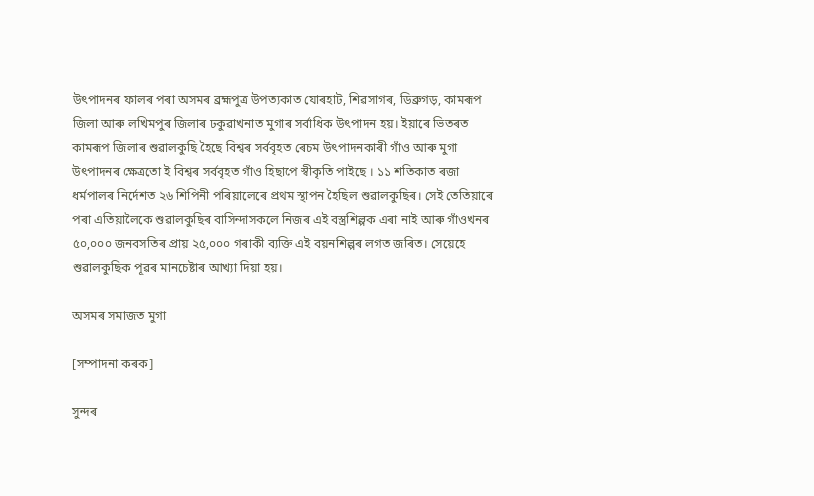উৎপাদনৰ ফালৰ পৰা অসমৰ ব্ৰহ্মপুত্ৰ উপত্যকাত যোৰহাট, শিৱসাগৰ, ডিব্ৰুগড়, কামৰূপ জিলা আৰু লখিমপুৰ জিলাৰ ঢকুৱাখনাত মুগাৰ সৰ্বাধিক উৎপাদন হয়। ইয়াৰে ভিতৰত কামৰূপ জিলাৰ শুৱালকুছি হৈছে বিশ্বৰ সৰ্ববৃহত ৰেচম উৎপাদনকাৰী গাঁও আৰু মুগা উৎপাদনৰ ক্ষেত্ৰতো ই বিশ্বৰ সৰ্ববৃহত গাঁও হিছাপে স্বীকৃতি পাইছে । ১১ শতিকাত ৰজা ধৰ্মপালৰ নিৰ্দেশত ২৬ শিপিনী পৰিয়ালেৰে প্ৰথম স্থাপন হৈছিল শুৱালকুছিৰ। সেই তেতিয়াৰে পৰা এতিয়ালৈকে শুৱালকুছিৰ বাসিন্দাসকলে নিজৰ এই বস্ত্ৰশিল্পক এৰা নাই আৰু গাঁওখনৰ ৫০,০০০ জনবসতিৰ প্ৰায় ২৫,০০০ গৰাকী ব্যক্তি এই বয়নশিল্পৰ লগত জৰিত। সেয়েহে শুৱালকুছিক পূৱৰ মানচেষ্টাৰ আখ্যা দিয়া হয়।

অসমৰ সমাজত মুগা

[সম্পাদনা কৰক]

সুন্দৰ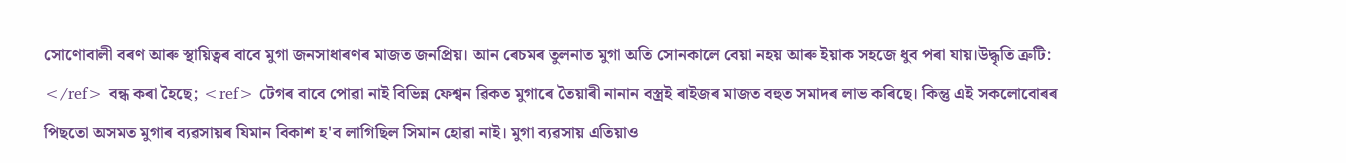সোণোবালী বৰণ আৰু স্থায়িত্বৰ বাবে মুগা জনসাধাৰণৰ মাজত জনপ্ৰিয়। আন ৰেচমৰ তুলনাত মুগা অতি সোনকালে বেয়া নহয় আৰু ইয়াক সহজে ধুব পৰা যায়।উদ্ধৃতি ত্ৰুটি: </ref> বন্ধ কৰা হৈছে; <ref> টেগৰ বাবে পোৱা নাই বিভিন্ন ফেশ্বন ৱিকত মুগাৰে তৈয়াৰী নানান বস্ত্ৰই ৰাইজৰ মাজত বহুত সমাদৰ লাভ কৰিছে। কিন্তু এই সকলোবোৰৰ পিছতো অসমত মুগাৰ ব্যৱসায়ৰ যিমান বিকাশ হ'ব লাগিছিল সিমান হোৱা নাই। মুগা ব্যৱসায় এতিয়াও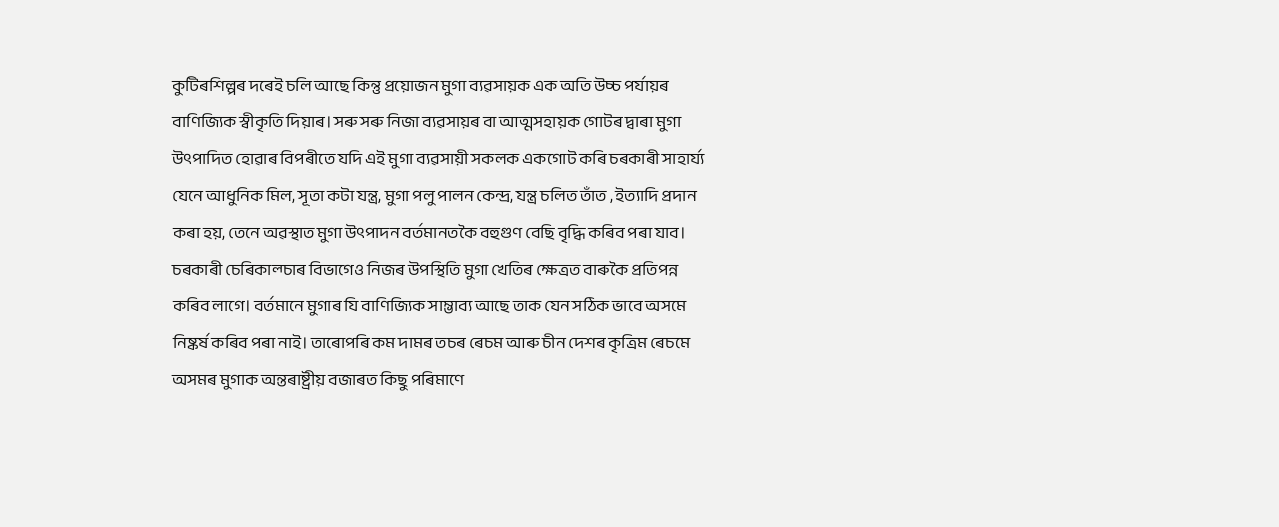কুটিৰশিল্পৰ দৰেই চলি আছে কিন্তু প্ৰয়োজন মুগা ব্যৱসায়ক এক অতি উচ্চ পৰ্যায়ৰ বাণিজ্যিক স্বীকৃতি দিয়াৰ। সৰু সৰু নিজা ব্যৱসায়ৰ বা আত্মসহায়ক গোটৰ দ্বাৰা মুগা উৎপাদিত হোৱাৰ বিপৰীতে যদি এই মুগা ব্যৱসায়ী সকলক একগোট কৰি চৰকাৰী সাহাৰ্য্য যেনে আধুনিক মিল, সূতা কটা যন্ত্ৰ, মুগা পলু পালন কেন্দ্ৰ, যন্ত্ৰ চলিত তাঁত , ইত্যাদি প্ৰদান কৰা হয়, তেনে অৱস্থাত মুগা উৎপাদন বৰ্তমানতকৈ বহুগুণ বেছি বৃদ্ধি কৰিব পৰা যাব। চৰকাৰী চেৰিকাল্চাৰ বিভাগেও নিজৰ উপস্থিতি মুগা খেতিৰ ক্ষেত্ৰত বাৰুকৈ প্ৰতিপন্ন কৰিব লাগে। বৰ্তমানে মুগাৰ যি বাণিজ্যিক সাম্ভাব্য আছে তাক যেন সঠিক ভাবে অসমে নিষ্কৰ্ষ কৰিব পৰা নাই। তাৰোপৰি কম দামৰ তচৰ ৰেচম আৰু চীন দেশৰ কৃত্ৰিম ৰেচমে অসমৰ মুগাক অন্তৰাষ্ট্ৰীয় বজাৰত কিছু পৰিমাণে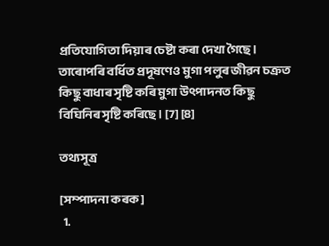প্ৰতিযোগিতা দিয়াৰ চেষ্টা কৰা দেখা গৈছে। তাৰোপৰি বৰ্ধিত প্ৰদূষণেও মুগা পলুৰ জীৱন চক্ৰত কিছু বাধাৰ সৃষ্টি কৰি মুগা উৎপাদনত কিছু বিঘিনিৰ সৃষ্টি কৰিছে। [7] [8]

তথ্যসূত্ৰ

[সম্পাদনা কৰক]
  1.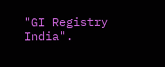"GI Registry India".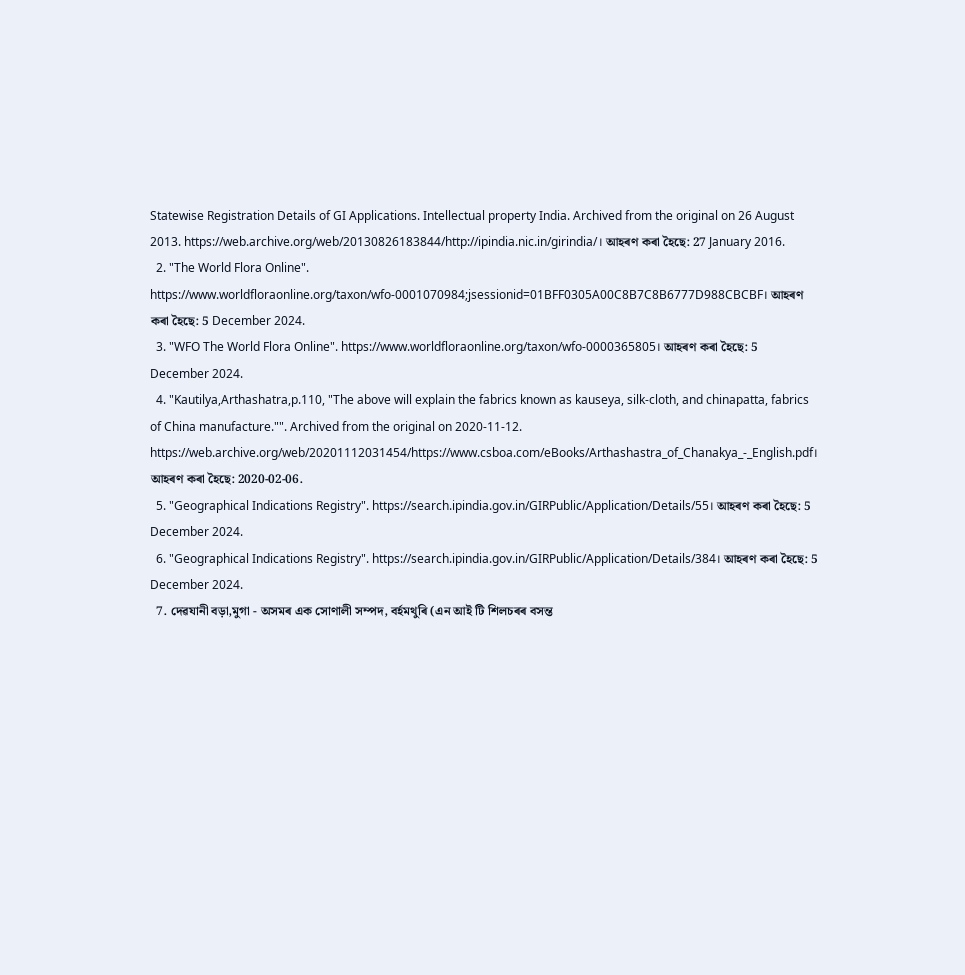Statewise Registration Details of GI Applications. Intellectual property India. Archived from the original on 26 August 2013. https://web.archive.org/web/20130826183844/http://ipindia.nic.in/girindia/। আহৰণ কৰা হৈছে: 27 January 2016.
  2. "The World Flora Online". https://www.worldfloraonline.org/taxon/wfo-0001070984;jsessionid=01BFF0305A00C8B7C8B6777D988CBCBF। আহৰণ কৰা হৈছে: 5 December 2024.
  3. "WFO The World Flora Online". https://www.worldfloraonline.org/taxon/wfo-0000365805। আহৰণ কৰা হৈছে: 5 December 2024.
  4. "Kautilya,Arthashatra,p.110, "The above will explain the fabrics known as kauseya, silk-cloth, and chinapatta, fabrics of China manufacture."". Archived from the original on 2020-11-12. https://web.archive.org/web/20201112031454/https://www.csboa.com/eBooks/Arthashastra_of_Chanakya_-_English.pdf। আহৰণ কৰা হৈছে: 2020-02-06.
  5. "Geographical Indications Registry". https://search.ipindia.gov.in/GIRPublic/Application/Details/55। আহৰণ কৰা হৈছে: 5 December 2024.
  6. "Geographical Indications Registry". https://search.ipindia.gov.in/GIRPublic/Application/Details/384। আহৰণ কৰা হৈছে: 5 December 2024.
  7. দেৱযানী বড়া,মুগা - অসমৰ এক সোণালী সম্পদ, বৰ্হমথুৰি (এন আই টি শিলচৰৰ বসন্ত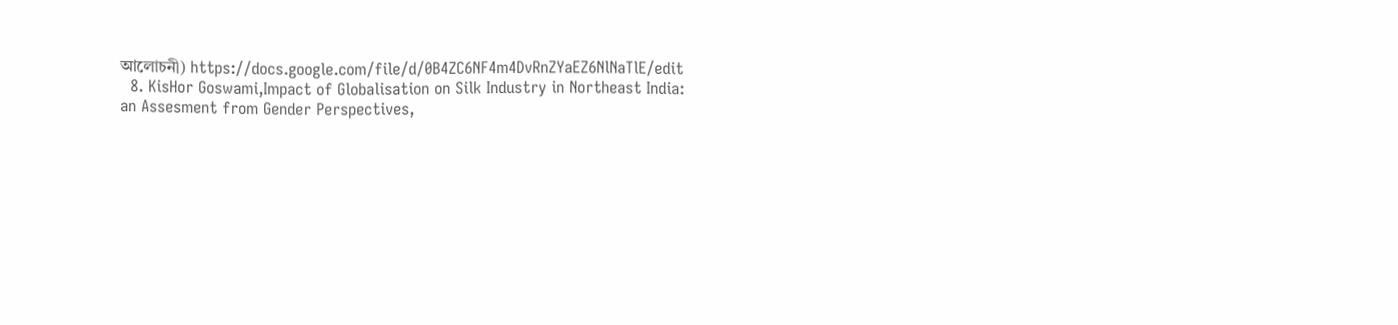আলোচনী) https://docs.google.com/file/d/0B4ZC6NF4m4DvRnZYaEZ6NlNaTlE/edit
  8. KisHor Goswami,Impact of Globalisation on Silk Industry in Northeast India: an Assesment from Gender Perspectives,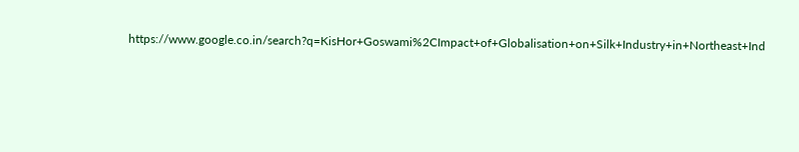https://www.google.co.in/search?q=KisHor+Goswami%2CImpact+of+Globalisation+on+Silk+Industry+in+Northeast+Ind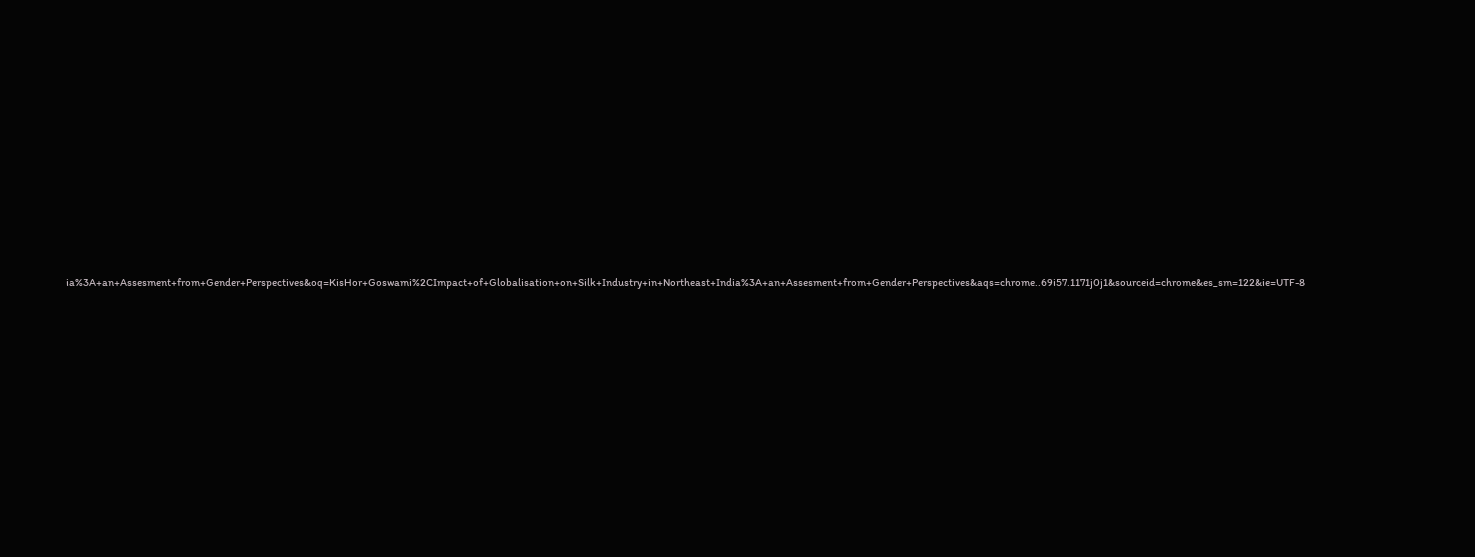ia%3A+an+Assesment+from+Gender+Perspectives&oq=KisHor+Goswami%2CImpact+of+Globalisation+on+Silk+Industry+in+Northeast+India%3A+an+Assesment+from+Gender+Perspectives&aqs=chrome..69i57.1171j0j1&sourceid=chrome&es_sm=122&ie=UTF-8